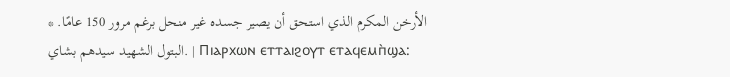* الأرخن المكرم الذي استحق أن يصير جسده غير منحل برغم مرور 150 عامًا. البتول الشهيد سيدهم بشاي. | Ⲡⲓⲁⲣⲭⲱⲛ ⲉⲧⲧⲁⲓϩⲟⲩⲧ ⲉⲧⲁϥⲉⲙⲡ̀ϣⲁ: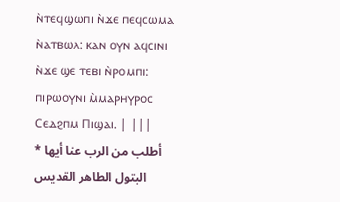ⲛ̀ⲧⲉϥϣⲱⲡⲓ ⲛ̀ϫⲉ ⲡⲉϥⲥⲱⲙⲁ ⲛ̀ⲁⲧⲃⲱⲗ: ⲕⲁⲛ ⲟⲩⲛ ⲁϥⲥⲓⲛⲓ ⲛ̀ϫⲉ ϣⲉ ⲧⲉⲃⲓ ⲛ̀ⲣⲟⲙⲡⲓ: ⲡⲓⲣⲱⲟⲩⲛⲓ ⲙ̀ⲙⲁⲣⲏⲩⲣⲟⲥ Ⲥⲉⲇϩⲡⲙ Ⲡⲓϣⲁⲓ. | |||
* أطلب من الرب عنا أيها البتول الطاهر القديس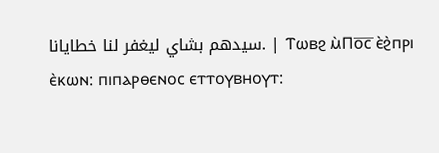سيدهم بشاي ليغفر لنا خطايانا. | Ⲧⲱⲃϩ ⲙ̀Ⲡⲟ̅ⲥ̅ ⲉ̀ϩ̀ⲡⲣⲓ ⲉ̀ⲕⲱⲛ: ⲡⲓⲡⲁⲣⲑⲉⲛⲟⲥ ⲉⲧⲧⲟⲩⲃⲏⲟⲩⲧ: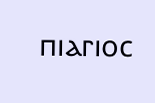ⲡⲓⲁⲅⲓⲟⲥ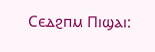Ⲥⲉⲇϩⲡⲙ Ⲡⲓϣⲁⲓ: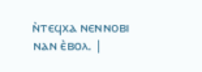ⲛ̀ⲧⲉϥⲭⲁ ⲛⲉⲛⲛⲟⲃⲓ ⲛⲁⲛ ⲉ̀ⲃⲟⲗ. |